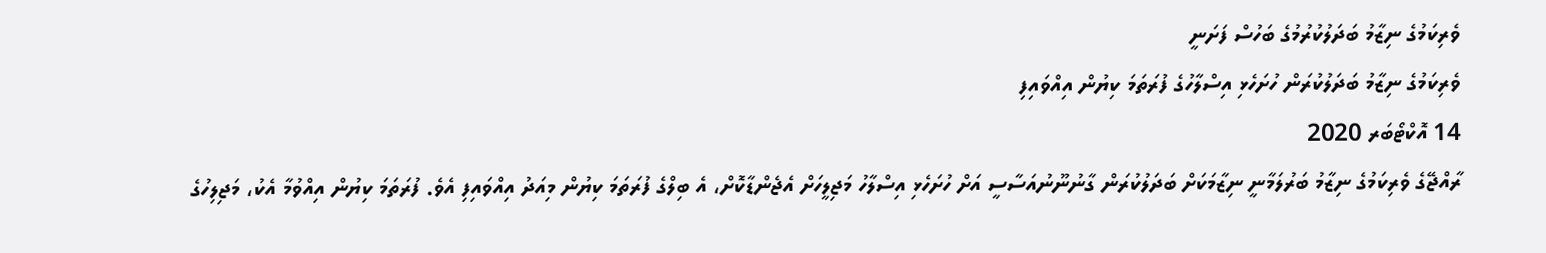ވެރިކަމުގެ ނިޒާމު ބަދަލުކުރުމުގެ ބަހުސް ފަށަނީ
ވެރިކަމުގެ ނިޒާމު ބަދަލުކުރަން ހުށަހެޅި އިސްލާހުގެ ފުރަތަމަ ކިޔުން އިއްވައިފި
14 އޮކްޓޯބަރ 2020
ރާއްޖޭގެ ވެރިކަމުގެ ނިޒާމު ބަރުލަމާނީ ނިޒާމަކަށް ބަދަލުކުރަން ގާނުނޫނުއަސާސީ އަށް ހުށަހެޅި އިސްލާހު މަޖިލީހަށް އެޖެންޑާކޮށް، އެ ބިލްގެ ފުރަތަމަ ކިޔުން މިއަދު އިއްވައިފި އެވެ. ފުރަތަމަ ކިޔުން އިއްވުމާ އެކު، މަޖިލިހުގެ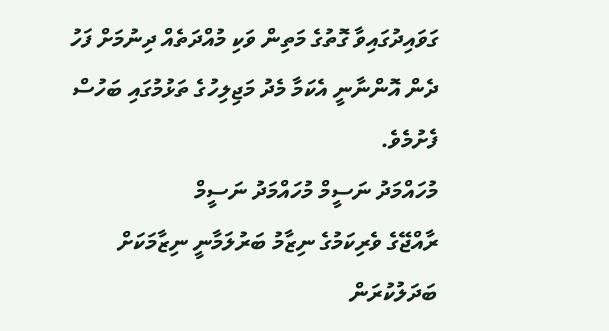ގަވައިދުގައިވާ ގޮތުގެ މަތިން ވަކި މުއްދަތެއް ދިނުމަށް ފަހު ދެން އޮންނާނީ އެކަމާ މެދު މަޖިލިހުގެ ތަޅުމުގައި ބަހުސް ފެށުމެވެ.
މުހައްމަދު ނަސީމް މުހައްމަދު ނަސީމް
ރާއްޖޭގެ ވެރިކަމުގެ ނިޒާމު ބަރުލަމާނީ ނިޒާމަކަށް ބަދަލުކުރަން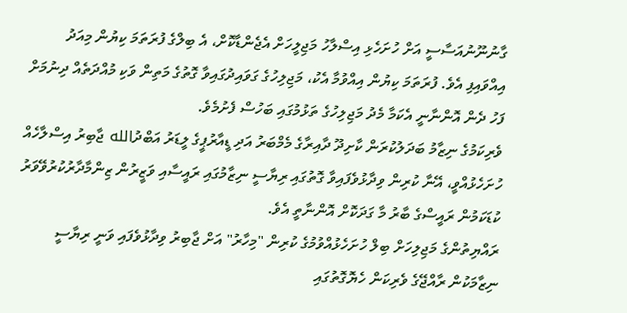ގާނުނޫނުއަސާސީ އަށް ހުށަހެޅި އިސްލާހު މަޖިލީހަށް އެޖެންޑާކޮށް، އެ ބިލްގެ ފުރަތަމަ ކިޔުން މިއަދު އިއްވައިފި އެވެ. ފުރަތަމަ ކިޔުން އިއްވުމާ އެކު، މަޖިލިހުގެ ގަވައިދުގައިވާ ގޮތުގެ މަތިން ވަކި މުއްދަތެއް ދިނުމަށް ފަހު ދެން އޮންނާނީ އެކަމާ މެދު މަޖިލިހުގެ ތަޅުމުގައި ބަހުސް ފެށުމެވެ.
ވެރިކަމުގެ ނިޒާމު ބަދަލުކުރަން ކާށިދޫ ދާއިރާގެ މެމްބަރު އަދި ޑީއާރުޕީގެ ލީޑަރު އަބްދުالله ޖާބިރު އިސްލާހެއް ހުށަހެޅުއްވީ، އޭނާ ކުރިން ވިދާޅުވެފައިވާ ގޮތުގައި ރިޔާސީ ނިޒާމުގައި ރައީސާއި ވަޒީރުން ޒިންމާދާރުކުރުވޭވަރު ކުޑަކަމުން ރައީސްގެ ބާރު މާ ގަދަކޮށް އޮންނާތީ އެވެ.
ރައްޔިތުންގެ މަޖިލިހަށް ބިލް ހުށަހެޅުއްވުމުގެ ކުރިން "މިހާރު" އަށް ޖާބިރު ވިދާޅުވެފައި ވަނީ ރިޔާސީ ނިޒާމަކުން ރާއްޖޭގެ ވެރިކަން ހެޔޮގޮތުގައި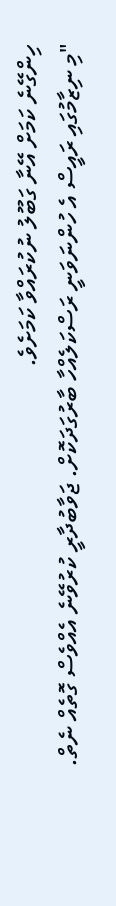ހިންގޭނެ ކަމަށް އޭނާ ގަބޫލު ނުކުރައްވާ ކަމަށެވެ.
"މި ނިޒާމުގައި ރައީސް އެ ހުންނަވަނީ ރަސްކަލެއްހާ ބާރުގަދަކޮށް. ޖަވާބުދާރީ ކުރުވޭނެ އެއްވެސް ގޮތެއް ނެތް.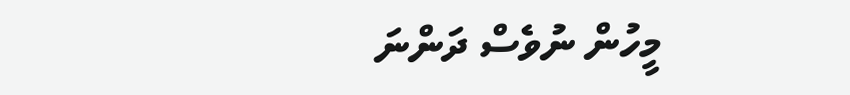މީހުން ނުވެސް ދަންނަ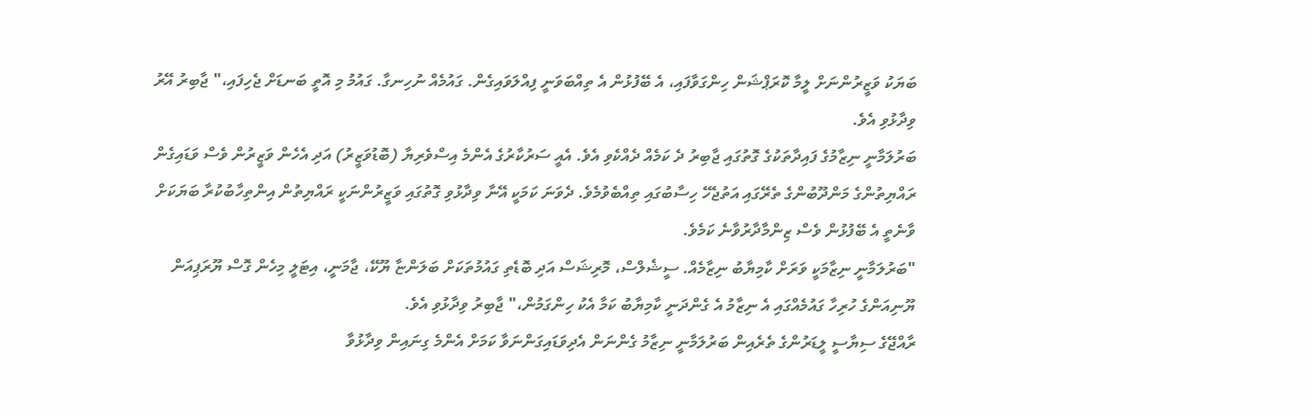ބަޔަކު ވަޒީރުންނަށް ލީމާ ކޮރަޕްޝަން ހިންގަވާފައި، އެ ބޭފުޅުން އެ ތިއްބަވަނީ ފިއްލަވައިގެން. ގައުމެއް ނުހިނގާ. ގައުމު މި އޮތީ ބަނޑަށް ޖެހިފައި،" ޖާބިރު އޭރު ވިދާޅުވި އެވެ.
ބަރުލަމާނީ ނިޒާމުގެ ފައިދާތަކުގެ ގޮތުގައި ޖާބިރު ދެ ކަމެއް ދެއްކެވި އެވެ. އެއީ ސަރުކާރުގެ އެންމެ އިސްވެރިޔާ (ބޮޑުވަޒީރު) އަދި އެހެން ވަޒީރުން ވެސް ވަޑައިގެން ރައްޔިތުންގެ މަންދޫބުންގެ ތެރޭގައި އަތުޖެހޭ ހިސާބުގައި ތިއްބެވުމެވެ. ދެވަނަ ކަމަކީ އޭނާ ވިދާޅުވި ގޮތުގައި ވަޒީރުންނަކީ ރައްޔިތުން އިންތިހާބުކުރާ ބަޔަކަށް ވާނެތީ އެ ބޭފުޅުން ވެސް ޒިންމާދާރުވާނެ ކަމެވެ.
"ބަރުލަމާނީ ނިޒާމަކީ ވަރަށް ކާމިޔާބު ނިޒާމެއް. ސީޝެލްސް، މޮރިޝަސް އަދި ބޮޑެތި ގައުމުތަކަށް ބަލަންޏާ ޔޫކޭ، ޖާމަނީ، އިޓަލީ މިހެން ގޮސް ޔޫރަޕިއަން ޔޫނިއަންގެ ހުރިހާ ގައުމެއްގައި އެ ނިޒާމު އެ ގެންދަނީ ކާމިޔާބު ކަމާ އެކު ހިންގަމުން،" ޖާބިރު ވިދާޅުވި އެވެ.
ރާއްޖޭގެ ސިޔާސީ ލީޑަރުންގެ ތެރެއިން ބަރުލަމާނީ ނިޒާމު ގެންނަން އެދިވަޑައިގަންނަވާ ކަމަށް އެންމެ ގިނައިން ވިދާޅުވާ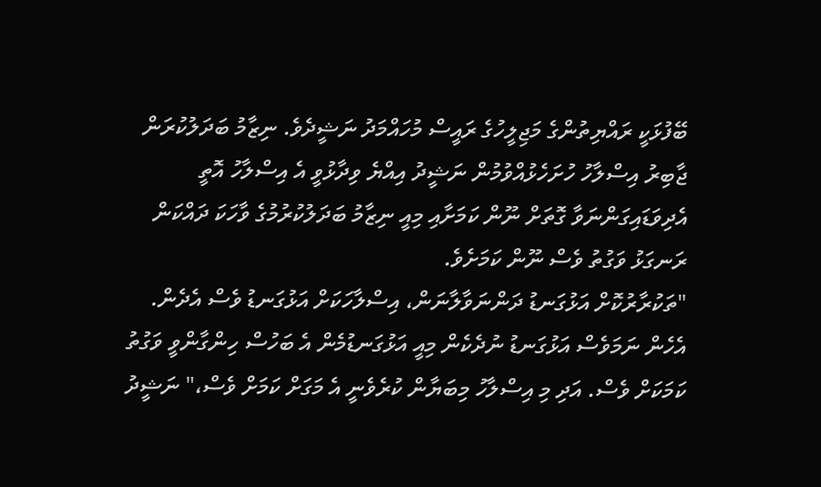ބޭފުޅަކީ ރައްޔިތުންގެ މަޖިލީހުގެ ރައީސް މުހައްމަދު ނަޝީދެވެ. ނިޒާމު ބަދަލުކުރަން ޖާބިރު އިސްލާހު ހުށަހެޅުއްވުމުން ނަޝީދު އިއްޔެ ވިދާޅުވީ އެ އިސްލާހު އޮތީ އެދިވަޑައިގަންނަވާ ގޮތަށް ނޫން ކަމަށާއި މިއީ ނިޒާމު ބަދަލުކުރުމުގެ ވާހަކަ ދައްކަން ރަނގަޅު ވަގުތު ވެސް ނޫން ކަމަށެވެ.
"ތަކުރާރުކޮށް އަޅުގަނޑު ދަންނަވާލާނަން، އިސްލާހަކަށް އަޅުގަނޑު ވެސް އެދެން. އެހެން ނަމަވެސް އަޅުގަނޑު ނުދެކެން މިއީ އަޅުގަނޑުމެން އެ ބަހުސް ހިންގާންވީ ވަގުތު ކަމަކަށް ވެސް. އަދި މި އިސްލާހު މިބަޔާން ކުރެވެނީ އެ މަގަށް ކަމަށް ވެސް،" ނަޝީދު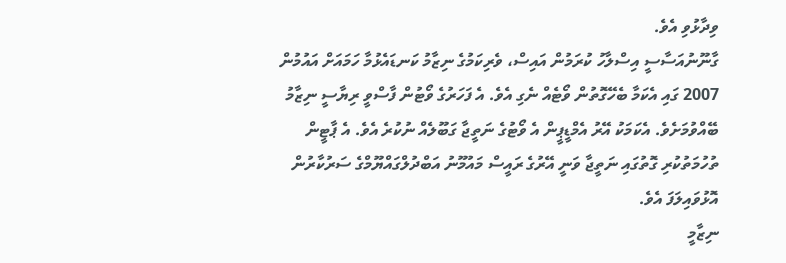ވިދާޅުވި އެވެ.
ގާނޫނުއަސާސީ އިސްލާހު ކުރަމުން އައިސް، ވެރިކަމުގެ ނިޒާމު ކަނޑައެޅުމާ ހަމައަށް އައުމުން 2007 ގައި އެކަމާ ބެހޭގޮތުން ވޯޓެއް ނެގި އެވެ. އެ ފަހަރުގެ ވޯޓުން ފާސްވީ ރިޔާސީ ނިޒާމު ބޭއްވުމަށެވެ. އެކަމަކު އޭރު އެމްޑީޕީން އެ ވޯޓުގެ ނަތީޖާ ގަބޫލެއް ނުކުރެ އެވެ. އެ ޕާޓީން ތުހުމަތުކުރި ގޮތުގައި ނަތީޖާ ވަނީ އޭރުގެ ރައީސް މައުމޫނު އަބްދުލްގައްޔޫމްގެ ސަރުކާރުން އޮޅުވައިލަފަ އެވެ.
ނިޒާމީ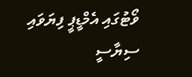ވޯޓުގައި އެމްޑީޕީ ފިޔަވައި ސިޔާސީ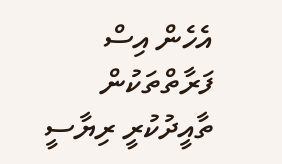އެހެން އިސް ފަރާތްތަކުން ތާއީދުކުރީ ރިޔާސީ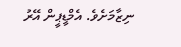ނިޒާމަށެވެ. އެމްޑީޕީން އޭރު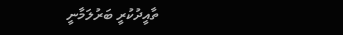ތާއީދުކުރީ ބަރުލަމާނީ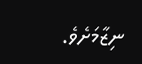ނިޒާމަށެވެ.